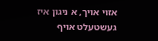אזוי אויך, א ניגון איז געשטעלט אויף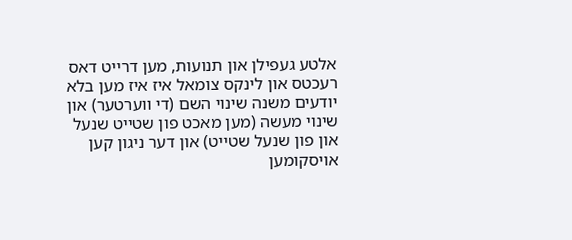אלטע געפילן און תנועות, מען דרייט דאס רעכטס און לינקס צומאל איז איז מען בלא יודעים משנה שינוי השם (די ווערטער) און שינוי מעשה (מען מאכט פון שטייט שנעל און פון שנעל שטייט) און דער ניגון קען אויסקומען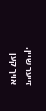זייער שיין.
אויך קען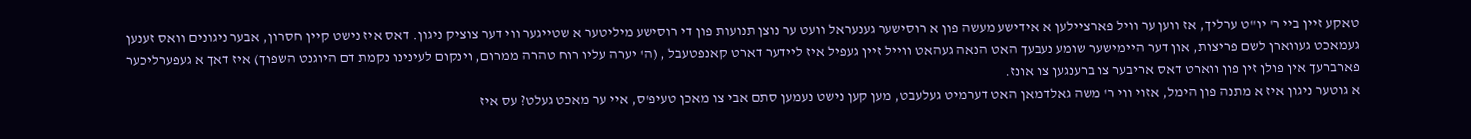טאקע זיין ביי ר' יו"ט ערליך, אז ווען ער וויל פארציילען א אידישע מעשה פון א רוסישער גענעראל וועט ער נוצן תנועות פון די רוסישע מיליטער א שטייגער ווי דער צוציק ניגון. דאס איז נישט קיין חסרון, אבער ניגונים וואס זענען געמאכט געווארן לשם פריצות, און דער היימישער שומע נעבעך האט הנאה געהאט ווייל זיין געפיל איז ליידער דארט קאנפטעבל , (ה' יערה עליו רוח טהרה ממרום, וינקום לעינינו נקמת דם היוגנט השפוך) איז דאך א געפערליכער פארברעך אין פולן זין פון ווארט דאס אריבער צו ברענגען צו אונז.
א גוטער ניגון איז א מתנה פון הימל, אזוי ווי ר' משה גאלדמאן האט דערמיט געלעבט, מען קען נישט נעמען סתם אבי צו מאכן טעיפ'ס, איי ער מאכט געלט? עס איז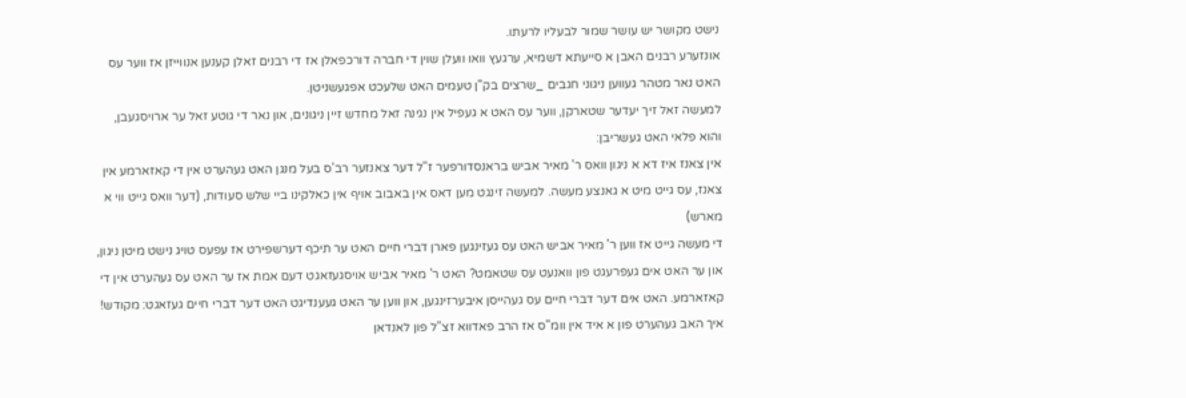נישט מקושר יש עושר שמור לבעליו לרעתו.
אונזערע רבנים האבן א סייעתא דשמיא, ערגעץ וואו וועלן שוין די חברה דורכפאלן אז די רבנים זאלן קענען אנווייזן אז ווער עס האט נאר מטהר געווען ניגוני חגבים _שרצים בק"ן טעמים האט שלעכט אפגעשניטן.
למעשה זאל זיך יעדער שטארקן, ווער עס האט א געפיל אין נגינה זאל מחדש זיין ניגונים, און נאר די גוטע זאל ער ארויסגעבן,
והוא פלאי האט געשריבן:
אין צאנז איז דא א ניגון וואס ר' מאיר אביש בראנסדורפער ז"ל דער צאנזער רב'ס בעל מנגן האט געהערט אין די קאזארמע אין צאנז, עס גייט מיט א גאנצע מעשה. למעשה זינגט מען דאס אין באבוב אויף אין כאלקינו ביי שלש סעודות, (דער וואס גייט ווי א מארש)
די מעשה גייט אז ווען ר' מאיר אביש האט עס געזינגען פארן דברי חיים האט ער תיכף דערשפירט אז עפעס טויג נישט מיטן ניגון, און ער האט אים געפרעגט פון וואנעט עס שטאמט? האט ר' מאיר אביש אויסגעזאגט דעם אמת אז ער האט עס געהערט אין די קאזארמע. האט אים דער דברי חיים עס געהייסן איבערזינגען, און ווען ער האט געענדיגט האט דער דברי חיים געזאגט: מקודש!
איך האב געהערט פון א איד אין וומ"ס אז הרב פאדווא זצ"ל פון לאנדאן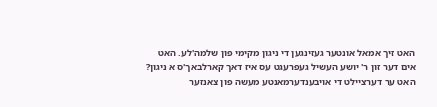האט זיך אמאל אונטער געזינגען די ניגון מקימי פון שלמה'לע. האט אים דער זון ר' יושע העשיל געפרעגט עס איז דאך קארלבאך'ס א ניגון? האט ער דערציילט די אויבענדערמאנטע מעשה פון צאנזער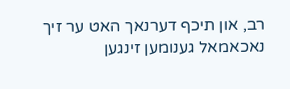רב, און תיכף דערנאך האט ער זיך נאכאמאל גענומען זינגען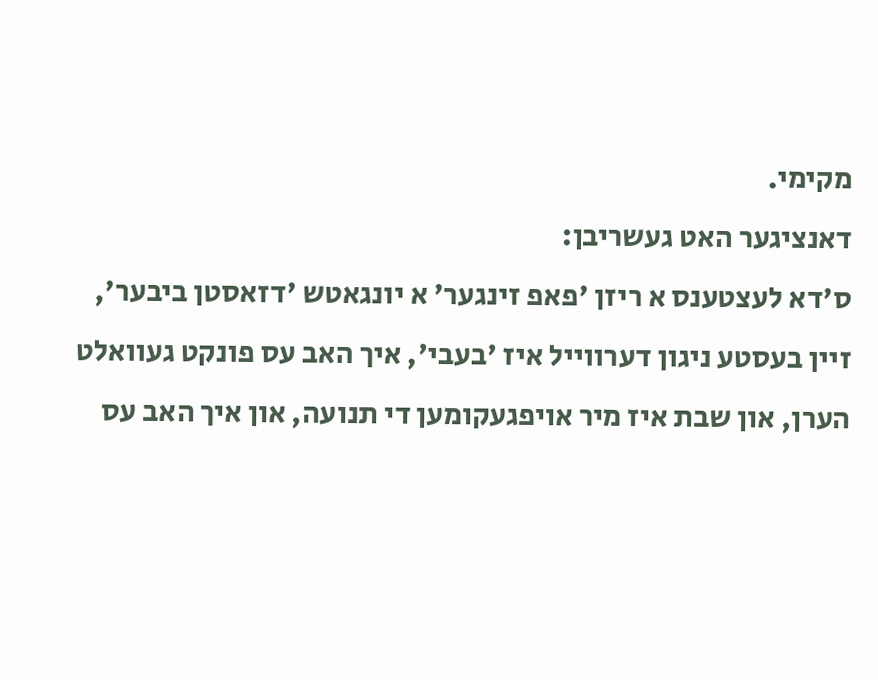מקימי.
דאנציגער האט געשריבן:
ס'דא לעצטענס א ריזן 'פאפ זינגער' א יונגאטש 'דזאסטן ביבער', זיין בעסטע ניגון דערווייל איז 'בעבי', איך האב עס פונקט געוואלט הערן, און שבת איז מיר אויפגעקומען די תנועה, און איך האב עס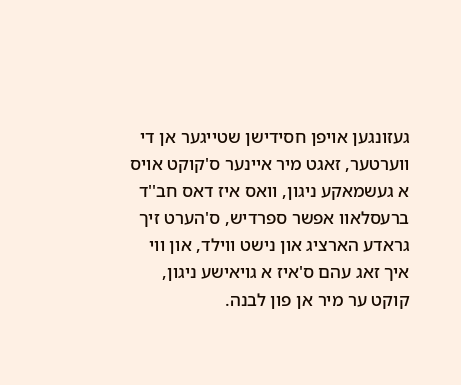געזונגען אויפן חסידישן שטייגער אן די ווערטער, זאגט מיר איינער ס'קוקט אויס א געשמאקע ניגון, וואס איז דאס חב''ד ברעסלאוו אפשר ספרדיש, ס'הערט זיך גראדע הארציג און נישט ווילד, און ווי איך זאג עהם ס'איז א גויאישע ניגון, קוקט ער מיר אן פון לבנה.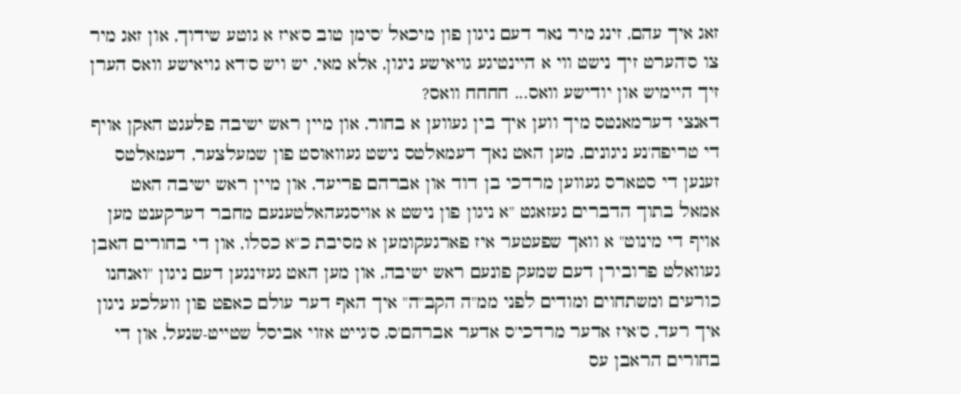זאג איך עהם, זינג מיר נאר דעם ניגון פון מיכאל 'סימן טוב ס'איז א גוטע שידוך, און זאג מיר צו ס'הערט זיך נישט ווי א היינטיגע גויאישע ניגון, אלא מאי, יש ויש ס'דא גויאישע וואס הערן זיך היימיש און יודישע וואס... חחחח וואס?
דאנצי דערמאנטס מיך ווען איך בין געווען א בחור, און מיין ראש ישיבה פלעגט האקן אויף די טריפה'נע ניגונים, מען האט נאך דעמאלטס נישט געוואוסט פון שמעלצער, דעמאלטס זענען די סטארס געווען מרדכי בן דוד און אברהם פריעד, און מיין ראש ישיבה האט אמאל בתוך הדברים געזאגט "א ניגון פון נישט א אויסגעהאלטענעם מחבר דערקענט מען אויף די מינוט" א וואך שפעטער איז פארגעקומען א מסיבת כ"א כסלו, און די בחורים האבן געוואלט פרובירן דעם שמעק פונעם ראש ישיבה, און מען האט געזינגען דעם ניגון "ואנחנו כורעים ומשתחוים ומודים לפני ממ"ה הקב"ה" איך האף דער עולם כאפט פון וועלכע ניגון איך רעד, ס'איז אדער מרדכי'ס אדער אברהם'ס, ס'גייט אזוי אביסל שטייט-שנעל, און די בחורים הראבן עס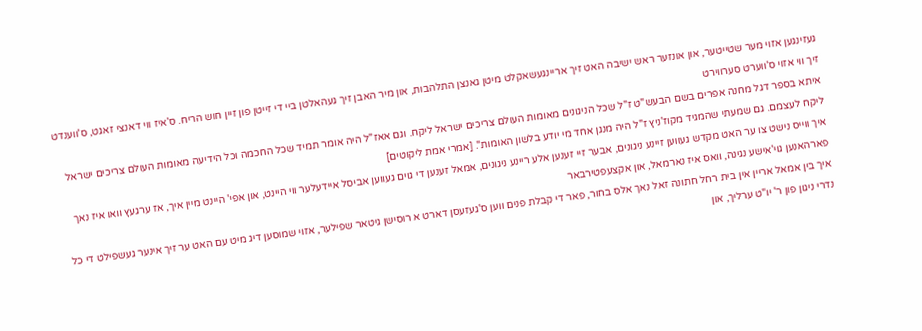געזינגען אזוי מער שטייטער, און אונזער ראש ישיבה האט זיך אריינגעשאקלט מיטן גאנצן התלהבות, און מיר האבן זיך געהאלטן ביי די זייטן פון זיין חוש הריח. ס'איז ווי דאנצי זאגט, ס'ווענדט זיך ווי אזוי ס'ווערט סערווירט
איתא בספר דגל מחנה אפרים בשם הבעש"ט ז"ל שכל הניגונים מאומות העולם צריכים ישראל ליקח. וגם אאז"ל היה אומר תמיד שכל החכמה וכל הידיעה מאומות העולם צריכים ישראל ליקח לעצמם. גם שמעתי שהמגיד מקוז'ניץ ז"ל היה מנגן אחד מי יודע בלשון האומות". [אמרי אמת ליקוטים]
איך ווייס נישט צו ער האט מקדש געווען זיינע ניגונים, אבער זיי זענען אלע ריינע ניגונים, אמאל זענען די גוים געווען אביסל איידעלער ווי היינט, און אפי' היינט מיין איך, אז ערגעץ וואו איז נאך פארהאנען גוי'אישע נגינה, וואס איז נארמאל, און אקצעפטירבאר
איך בין אמאל אריין אין בית רחל חתונה זאל נאך אלס בחור, פאר די קבלת פנים ווען ס'געזעסן דארט א רוסישן גיטאר שפילער, אזוי שמוסען דיג מיט עם האט ער זיך אינער געשפילט די כל נדרי ניגון פון ר' יו"ט ערליך, און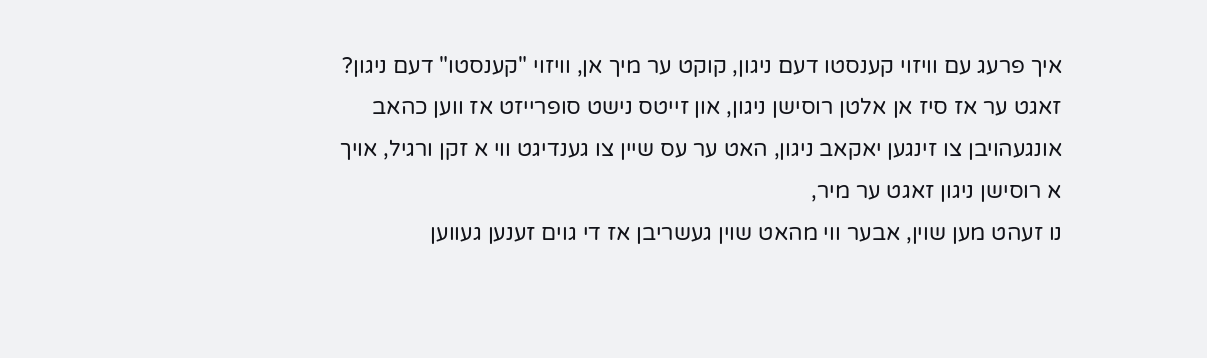איך פרעג עם וויזוי קענסטו דעם ניגון, קוקט ער מיך אן, וויזוי "קענסטו" דעם ניגון? זאגט ער אז סיז אן אלטן רוסישן ניגון, און זייטס נישט סופרייזט אז ווען כהאב אונגעהויבן צו זינגען יאקאב ניגון, האט ער עס שיין צו גענדיגט ווי א זקן ורגיל, אויך א רוסישן ניגון זאגט ער מיר,
נו זעהט מען שוין, אבער ווי מהאט שוין געשריבן אז די גוים זענען געווען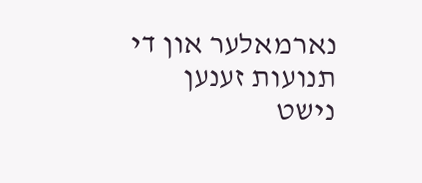נארמאלער און די תנועות זענען נישט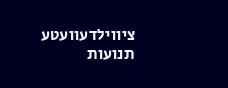ציווילדעוועטע תנועות